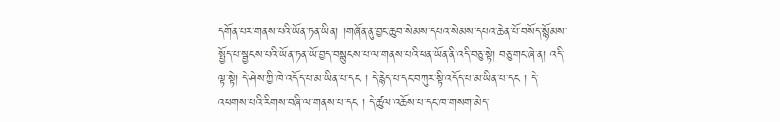དགོན་པར་གནས་པའི་ཡོན་ཏན་ཡིན། །གཞོན་ནུ་བྱང་ཆུབ་སེམས་དཔའ་སེམས་དཔའ་ཆེན་པོ་བསོད་སྙོམས་སྤྱོད་པ་སྦྱངས་པའི་ཡོན་ཏན་ཡོ་བྱད་བསྙུངས་པ་ལ་གནས་པའི་ཕན་ཡོན་ནི་འདི་བཅུ་སྟེ། བཅུ་གང་ཞེ་ན། འདི་ལྟ་སྟེ། དེ་ཤེས་ཀྱི་ཁེ་འདོད་པ་མ་ཡིན་པ་དང ། དེ་རྙེད་པ་དང་བཀུར་སྟི་འདོད་པ་མ་ཡིན་པ་དང ། དེ་འཕགས་པའི་རིགས་བཞི་ལ་གནས་པ་དང ། དེ་ཚུལ་འཆོས་པ་དང་ཁ་གསག་མེད་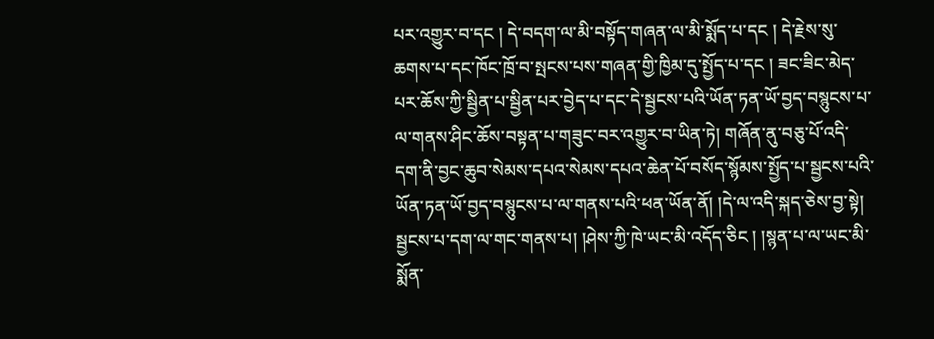པར་འགྱུར་བ་དང ། དེ་བདག་ལ་མི་བསྟོད་གཞན་ལ་མི་སྨོད་པ་དང ། དེ་རྗེས་སུ་ཆགས་པ་དང་ཁོང་ཁྲོ་བ་སྤངས་པས་གཞན་གྱི་ཁྱིམ་དུ་སྤྱོད་པ་དང ། ཟང་ཟིང་མེད་པར་ཆོས་ཀྱི་སྦྱིན་པ་སྦྱིན་པར་བྱེད་པ་དང་དེ་སྦྱངས་པའི་ཡོན་ཏན་ཡོ་བྱད་བསྙུངས་པ་ལ་གནས་ཤིང་ཆོས་བསྟན་པ་གཟུང་བར་འགྱུར་བ་ཡིན་ཏེ། གཞོན་ནུ་བཅུ་པོ་འདི་དག་ནི་བྱང་ཆུབ་སེམས་དཔའ་སེམས་དཔའ་ཆེན་པོ་བསོད་སྙོམས་སྤྱོད་པ་སྦྱངས་པའི་ཡོན་ཏན་ཡོ་བྱད་བསྙུངས་པ་ལ་གནས་པའི་ཕན་ཡོན་ནོ། །དེ་ལ་འདི་སྐད་ཅེས་བྱ་སྟེ། སྦྱངས་པ་དག་ལ་གང་གནས་པ། །ཤེས་ཀྱི་ཁེ་ཡང་མི་འདོད་ཅིང ། །སྙན་པ་ལ་ཡང་མི་སྨོན་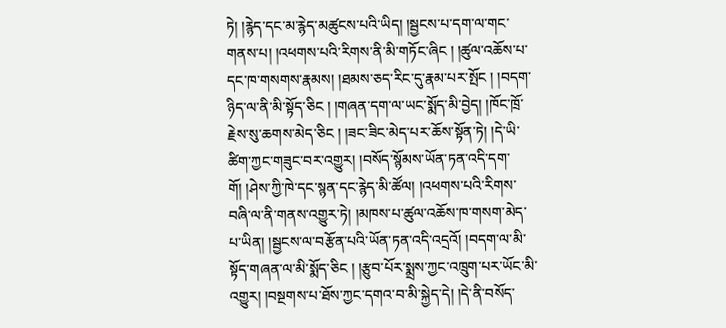ཏེ། །རྙེད་དང་མ་རྙེད་མཚུངས་པའི་ཡིད། །སྦྱངས་པ་དག་ལ་གང་གནས་པ། །འཕགས་པའི་རིགས་ནི་མི་གཏོང་ཞིང ། །ཚུལ་འཆོས་པ་དང་ཁ་གསགས་རྣམས། །ཐམས་ཅད་རིང་དུ་རྣམ་པར་སྤོང ། །བདག་ཉིད་ལ་ནི་མི་སྟོད་ཅིང ། །གཞན་དག་ལ་ཡང་སྨོད་མི་བྱེད། །ཁོང་ཁྲོ་རྗེས་སུ་ཆགས་མེད་ཅིང ། །ཟང་ཟིང་མེད་པར་ཆོས་སྟོན་ཏེ། །དེ་ཡི་ཚིག་ཀྱང་གཟུང་བར་འགྱུར། །བསོད་སྙོམས་ཡོན་ཏན་འདི་དག་གོ། །ཤེས་ཀྱི་ཁེ་དང་སྙན་དང་རྙེད་མི་ཚོལ། །འཕགས་པའི་རིགས་བཞི་ལ་ནི་གནས་འགྱུར་ཏེ། །མཁས་པ་ཚུལ་འཆོས་ཁ་གསག་མེད་པ་ཡིན། །སྦྱངས་ལ་བརྩོན་པའི་ཡོན་ཏན་འདི་འདྲའོ། །བདག་ལ་མི་སྟོད་གཞན་ལ་མི་སྨོད་ཅིང ། །རྩུབ་པོར་སྨྲས་ཀྱང་འཁྲུག་པར་ཡོང་མི་འགྱུར། །བསྔགས་པ་ཐོས་ཀྱང་དགའ་བ་མི་སྐྱེད་དེ། །དེ་ནི་བསོད་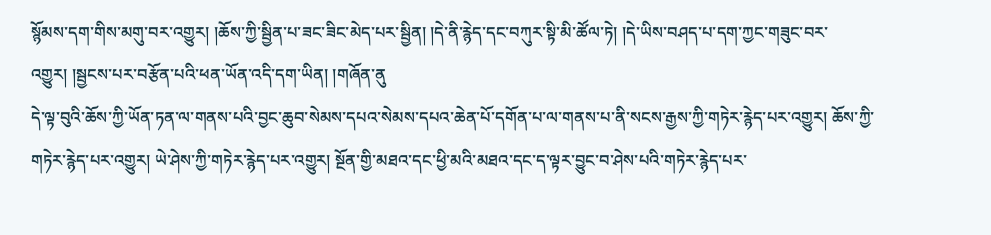སྙོམས་དག་གིས་མགུ་བར་འགྱུར། །ཆོས་ཀྱི་སྦྱིན་པ་ཟང་ཟིང་མེད་པར་སྦྱིན། །དེ་ནི་རྙེད་དང་བཀུར་སྟི་མི་ཚོལ་ཏེ། །དེ་ཡིས་བཤད་པ་དག་ཀྱང་གཟུང་བར་འགྱུར། །སྦྱངས་པར་བརྩོན་པའི་ཕན་ཡོན་འདི་དག་ཡིན། །གཞོན་ནུ
དེ་ལྟ་བུའི་ཆོས་ཀྱི་ཡོན་ཏན་ལ་གནས་པའི་བྱང་ཆུབ་སེམས་དཔའ་སེམས་དཔའ་ཆེན་པོ་དགོན་པ་ལ་གནས་པ་ནི་སངས་རྒྱས་ཀྱི་གཏེར་རྙེད་པར་འགྱུར། ཆོས་ཀྱི་གཏེར་རྙེད་པར་འགྱུར། ཡེ་ཤེས་ཀྱི་གཏེར་རྙེད་པར་འགྱུར། སྔོན་གྱི་མཐའ་དང་ཕྱི་མའི་མཐའ་དང་ད་ལྟར་བྱུང་བ་ཤེས་པའི་གཏེར་རྙེད་པར་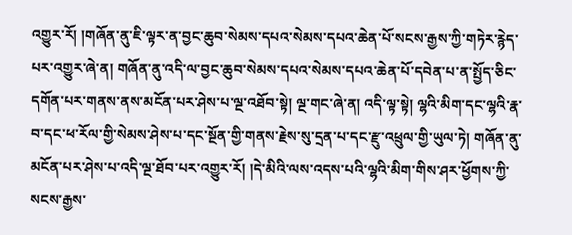འགྱུར་རོ། །གཞོན་ནུ་ཇི་ལྟར་ན་བྱང་ཆུབ་སེམས་དཔའ་སེམས་དཔའ་ཆེན་པོ་སངས་རྒྱས་ཀྱི་གཏེར་རྙེད་པར་འགྱུར་ཞེ་ན། གཞོན་ནུ་འདི་ལ་བྱང་ཆུབ་སེམས་དཔའ་སེམས་དཔའ་ཆེན་པོ་དབེན་པ་ན་སྤྱོད་ཅིང་དགོན་པར་གནས་ནས་མངོན་པར་ཤེས་པ་ལྔ་འཐོབ་སྟེ། ལྔ་གང་ཞེ་ན། འདི་ལྟ་སྟེ། ལྷའི་མིག་དང་ལྷའི་རྣ་བ་དང་ཕ་རོལ་གྱི་སེམས་ཤེས་པ་དང་སྔོན་གྱི་གནས་རྗེས་སུ་དྲན་པ་དང་རྫུ་འཕྲུལ་གྱི་ཡུལ་ཏེ། གཞོན་ནུ་མངོན་པར་ཤེས་པ་འདི་ལྔ་ཐོབ་པར་འགྱུར་རོ། །དེ་མིའི་ལས་འདས་པའི་ལྷའི་མིག་གིས་ཤར་ཕྱོགས་ཀྱི་སངས་རྒྱས་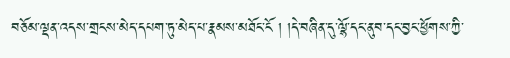བཅོམ་ལྡན་འདས་གྲངས་མེད་དཔག་ཏུ་མེད་པ་རྣམས་མཐོང་ངོ ། །དེ་བཞིན་དུ་ལྷོ་དང་ནུབ་དང་བྱང་ཕྱོགས་ཀྱི་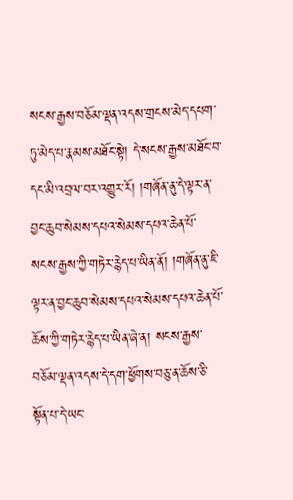སངས་རྒྱས་བཅོམ་ལྡན་འདས་གྲངས་མེད་དཔག་ཏུ་མེད་པ་རྣམས་མཐོང་སྟེ། དེ་སངས་རྒྱས་མཐོང་བ་དང་མི་འབྲལ་བར་འགྱུར་རོ། །གཞོན་ནུ་དེ་ལྟར་ན་བྱང་ཆུབ་སེམས་དཔའ་སེམས་དཔའ་ཆེན་པོ་སངས་རྒྱས་ཀྱི་གཏེར་རྙེད་པ་ཡིན་ནོ། །གཞོན་ནུ་ཇི་ལྟར་ན་བྱང་ཆུབ་སེམས་དཔའ་སེམས་དཔའ་ཆེན་པོ་ཆོས་ཀྱི་གཏེར་རྙེད་པ་ཡིན་ཞེ་ན། སངས་རྒྱས་བཅོམ་ལྡན་འདས་དེ་དག་ཕྱོགས་བཅུ་ན་ཆོས་ཅི་སྟོན་པ་དེ་ཡང་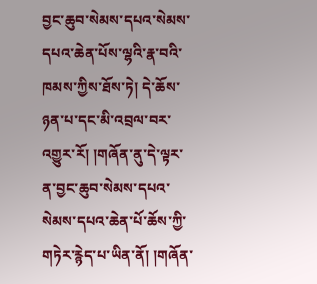བྱང་ཆུབ་སེམས་དཔའ་སེམས་དཔའ་ཆེན་པོས་ལྷའི་རྣ་བའི་ཁམས་ཀྱིས་ཐོས་ཏེ། དེ་ཆོས་ཉན་པ་དང་མི་འབྲལ་བར་འགྱུར་རོ། །གཞོན་ནུ་དེ་ལྟར་ན་བྱང་ཆུབ་སེམས་དཔའ་སེམས་དཔའ་ཆེན་པོ་ཆོས་ཀྱི་གཏེར་རྙེད་པ་ཡིན་ནོ། །གཞོན་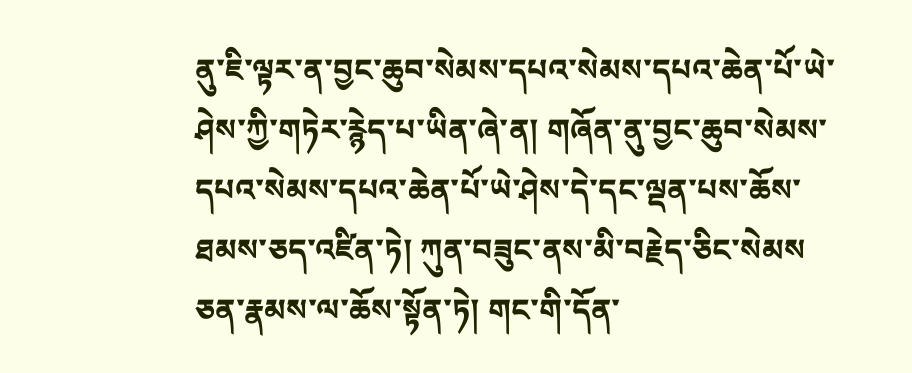ནུ་ཇི་ལྟར་ན་བྱང་ཆུབ་སེམས་དཔའ་སེམས་དཔའ་ཆེན་པོ་ཡེ་ཤེས་ཀྱི་གཏེར་རྙེད་པ་ཡིན་ཞེ་ན། གཞོན་ནུ་བྱང་ཆུབ་སེམས་དཔའ་སེམས་དཔའ་ཆེན་པོ་ཡེ་ཤེས་དེ་དང་ལྡན་པས་ཆོས་ཐམས་ཅད་འཛིན་ཏེ། ཀུན་བཟུང་ནས་མི་བརྗེད་ཅིང་སེམས
ཅན་རྣམས་ལ་ཆོས་སྟོན་ཏེ། གང་གི་དོན་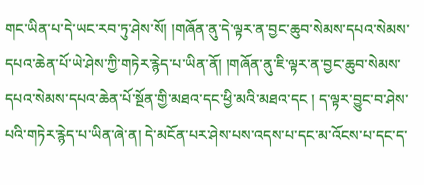གང་ཡིན་པ་དེ་ཡང་རབ་ཏུ་ཤེས་སོ། །གཞོན་ནུ་དེ་ལྟར་ན་བྱང་ཆུབ་སེམས་དཔའ་སེམས་དཔའ་ཆེན་པོ་ཡེ་ཤེས་ཀྱི་གཏེར་རྙེད་པ་ཡིན་ནོ། །གཞོན་ནུ་ཇི་ལྟར་ན་བྱང་ཆུབ་སེམས་དཔའ་སེམས་དཔའ་ཆེན་པོ་སྔོན་གྱི་མཐའ་དང་ཕྱི་མའི་མཐའ་དང ། ད་ལྟར་བྱུང་བ་ཤེས་པའི་གཏེར་རྙེད་པ་ཡིན་ཞེ་ན། དེ་མངོན་པར་ཤེས་པས་འདས་པ་དང་མ་འོངས་པ་དང་ད་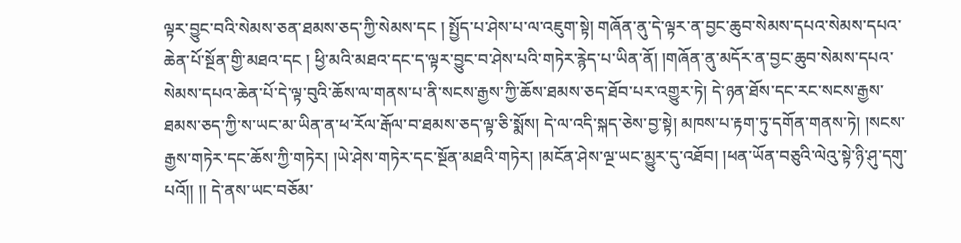ལྟར་བྱུང་བའི་སེམས་ཅན་ཐམས་ཅད་ཀྱི་སེམས་དང ། སྤྱོད་པ་ཤེས་པ་ལ་འཇུག་སྟེ། གཞོན་ནུ་དེ་ལྟར་ན་བྱང་ཆུབ་སེམས་དཔའ་སེམས་དཔའ་ཆེན་པོ་སྔོན་གྱི་མཐའ་དང ། ཕྱི་མའི་མཐའ་དང་ད་ལྟར་བྱུང་བ་ཤེས་པའི་གཏེར་རྙེད་པ་ཡིན་ནོ། །གཞོན་ནུ་མདོར་ན་བྱང་ཆུབ་སེམས་དཔའ་སེམས་དཔའ་ཆེན་པོ་དེ་ལྟ་བུའི་ཆོས་ལ་གནས་པ་ནི་སངས་རྒྱས་ཀྱི་ཆོས་ཐམས་ཅད་ཐོབ་པར་འགྱུར་ཏེ། དེ་ཉན་ཐོས་དང་རང་སངས་རྒྱས་ཐམས་ཅད་ཀྱི་ས་ཡང་མ་ཡིན་ན་ཕ་རོལ་རྒོལ་བ་ཐམས་ཅད་ལྟ་ཅི་སྨོས། དེ་ལ་འདི་སྐད་ཅེས་བྱ་སྟེ། མཁས་པ་རྟག་ཏུ་དགོན་གནས་ཏེ། །སངས་རྒྱས་གཏེར་དང་ཆོས་ཀྱི་གཏེར། །ཡེ་ཤེས་གཏེར་དང་སྔོན་མཐའི་གཏེར། །མངོན་ཤེས་ལྔ་ཡང་མྱུར་དུ་འཐོབ། །ཕན་ཡོན་བཅུའི་ལེའུ་སྟེ་ཉི་ཤུ་དགུ་པའོ།། །། དེ་ནས་ཡང་བཅོམ་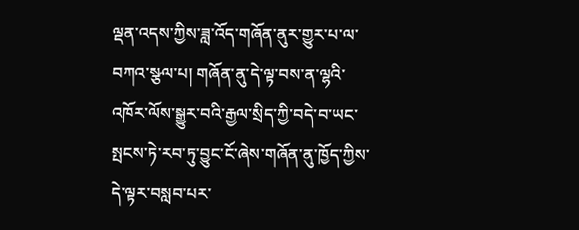ལྡན་འདས་ཀྱིས་ཟླ་འོད་གཞོན་ནུར་གྱུར་པ་ལ་བཀའ་སྩལ་པ། གཞོན་ནུ་དེ་ལྟ་བས་ན་ལྷའི་འཁོར་ལོས་སྒྱུར་བའི་རྒྱལ་སྲིད་ཀྱི་བདེ་བ་ཡང་སྤངས་ཏེ་རབ་ཏུ་བྱུང་ངོ་ཞེས་གཞོན་ནུ་ཁྱོད་ཀྱིས་དེ་ལྟར་བསླབ་པར་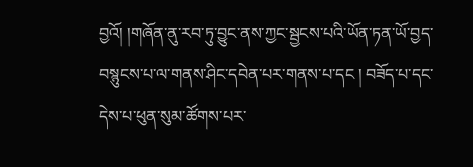བྱའོ། །གཞོན་ནུ་རབ་ཏུ་བྱུང་ནས་ཀྱང་སྦྱངས་པའི་ཡོན་ཏན་ཡོ་བྱད་བསྙུངས་པ་ལ་གནས་ཤིང་དབེན་པར་གནས་པ་དང ། བཟོད་པ་དང་དེས་པ་ཕུན་སུམ་ཚོགས་པར་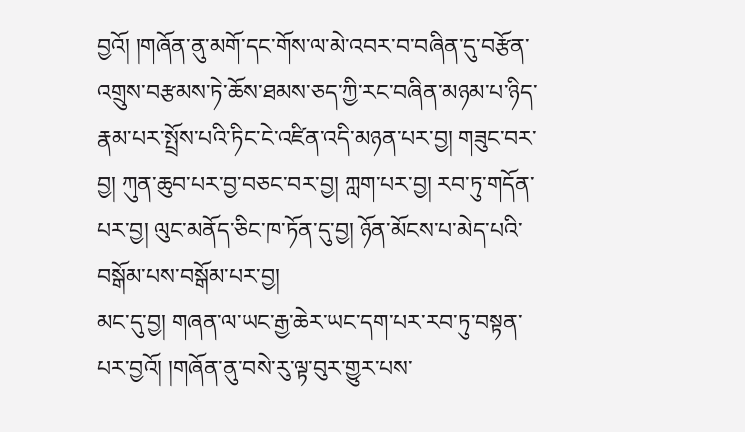བྱའོ། །གཞོན་ནུ་མགོ་དང་གོས་ལ་མེ་འབར་བ་བཞིན་དུ་བརྩོན་འགྲུས་བརྩམས་ཏེ་ཆོས་ཐམས་ཅད་ཀྱི་རང་བཞིན་མཉམ་པ་ཉིད་རྣམ་པར་སྤྲོས་པའི་ཏིང་ངེ་འཛིན་འདི་མཉན་པར་བྱ། གཟུང་བར་བྱ། ཀུན་ཆུབ་པར་བྱ་བཅང་བར་བྱ། ཀླག་པར་བྱ། རབ་ཏུ་གདོན་པར་བྱ། ལུང་མནོད་ཅིང་ཁ་ཏོན་དུ་བྱ། ཉོན་མོངས་པ་མེད་པའི་བསྒོམ་པས་བསྒོམ་པར་བྱ།
མང་དུ་བྱ། གཞན་ལ་ཡང་རྒྱ་ཆེར་ཡང་དག་པར་རབ་ཏུ་བསྟན་པར་བྱའོ། །གཞོན་ནུ་བསེ་རུ་ལྟ་བུར་གྱུར་པས་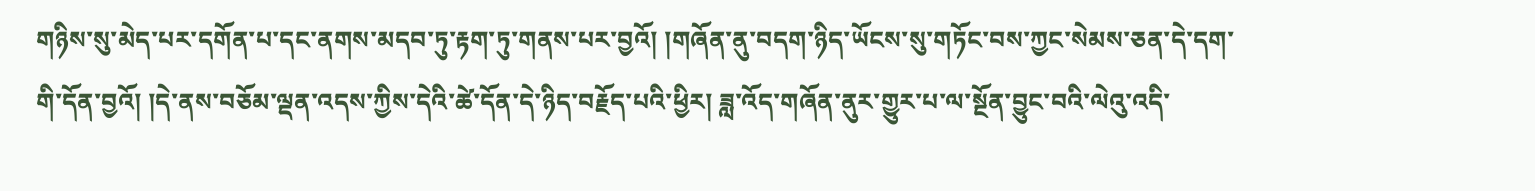གཉིས་སུ་མེད་པར་དགོན་པ་དང་ནགས་མདབ་ཏུ་རྟག་ཏུ་གནས་པར་བྱའོ། །གཞོན་ནུ་བདག་ཉིད་ཡོངས་སུ་གཏོང་བས་ཀྱང་སེམས་ཅན་དེ་དག་གི་དོན་བྱའོ། །དེ་ནས་བཅོམ་ལྡན་འདས་ཀྱིས་དེའི་ཚེ་དོན་དེ་ཉིད་བརྗོད་པའི་ཕྱིར། ཟླ་འོད་གཞོན་ནུར་གྱུར་པ་ལ་སྔོན་བྱུང་བའི་ལེའུ་འདི་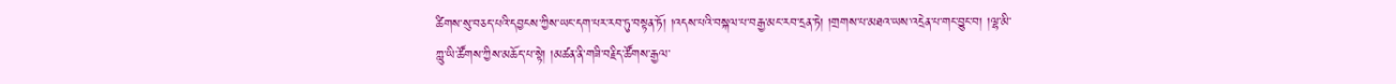ཚིགས་སུ་བཅད་པའི་དབྱངས་ཀྱིས་ཡང་དག་པར་རབ་ཏུ་བསྟན་ཏོ། །འདས་པའི་བསྐལ་པ་བརྒྱ་མང་རབ་དྲན་ཏེ། །གྲགས་པ་མཐའ་ཡས་འདྲེན་པ་གང་བྱུང་བ། །ལྷ་མི་ཀླུ་ཡི་ཚོགས་ཀྱིས་མཆོད་པ་སྟེ། །མཚན་ནི་གཟི་བརྗིད་ཚོགས་རྒྱལ་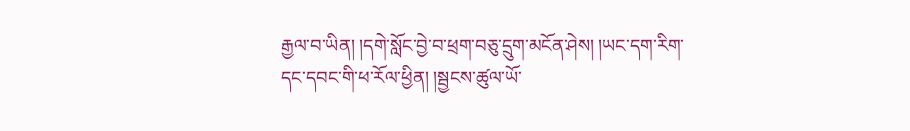རྒྱལ་བ་ཡིན། །དགེ་སློང་བྱེ་བ་ཕྲག་བཅུ་དྲུག་མངོན་ཤེས། །ཡང་དག་རིག་དང་དབང་གི་ཕ་རོལ་ཕྱིན། །སྦྱངས་ཚུལ་ཡོ་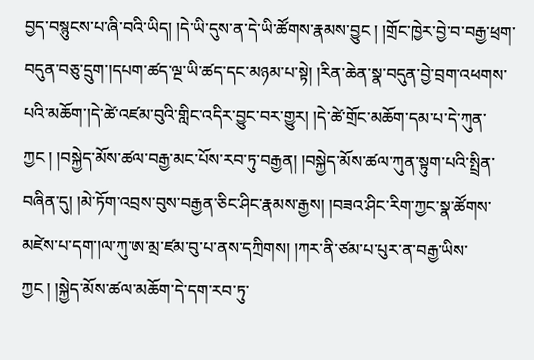བྱད་བསྙུངས་པ་ཞི་བའི་ཡིད། །དེ་ཡི་དུས་ན་དེ་ཡི་ཚོགས་རྣམས་བྱུང ། །གྲོང་ཁྱེར་བྱེ་བ་བརྒྱ་ཕྲག་བདུན་བཅུ་དྲུག་།དཔག་ཚད་ལྔ་ཡི་ཚད་དང་མཉམ་པ་སྟེ། །རིན་ཆེན་སྣ་བདུན་བྱེ་བྲག་འཕགས་པའི་མཆོག་།དེ་ཚེ་འཛམ་བུའི་གླིང་འདིར་བྱུང་བར་གྱུར། །དེ་ཚེ་གྲོང་མཆོག་དམ་པ་དེ་ཀུན་ཀྱང ། །བསྐྱེད་མོས་ཚལ་བརྒྱ་མང་པོས་རབ་ཏུ་བརྒྱན། །བསྐྱེད་མོས་ཚལ་ཀུན་སྟུག་པའི་སྤྲིན་བཞིན་དུ། །མེ་ཏོག་འབྲས་བུས་བརྒྱན་ཅིང་ཤིང་རྣམས་རྒྱས། །བཟའ་ཤིང་རིག་ཀྱང་སྣ་ཚོགས་མཛེས་པ་དག་།ལ་ཀུ་ཨ་མྲ་ཛམ་བུ་པ་ནས་དཀྲིགས། །ཀར་ནི་ཙམ་པ་པུར་ན་བརྒྱ་ཡིས་ཀྱང ། །སྐྱེད་མོས་ཚལ་མཆོག་དེ་དག་རབ་ཏུ་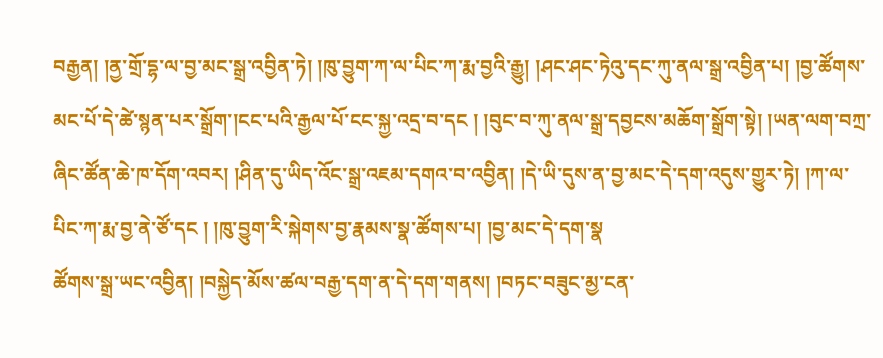བརྒྱན། །ནྱ་གྲོ་དྷ་ལ་བྱ་མང་སྒྲ་འབྱིན་ཏེ། །ཁུ་བྱུག་ཀ་ལ་པིང་ཀ་རྨ་བྱའི་རྒྱུ། །ཤང་ཤང་ཏེའུ་དང་ཀུ་ནལ་སྒྲ་འབྱིན་པ། །བྱ་ཚོགས་མང་པོ་དེ་ཚེ་སྙན་པར་སྒྲོག་།ངང་པའི་རྒྱལ་པོ་ངང་སྐྱ་འདྲ་བ་དང ། །བུང་བ་ཀུ་ནལ་སྒྲ་དབྱངས་མཆོག་སྒྲོག་སྟེ། །ཡན་ལག་བཀྲ་ཞིང་ཚོན་ཆེ་ཁ་དོག་འབར། །ཤིན་དུ་ཡིད་འོང་སྒྲ་འཇམ་དགའ་བ་འབྱིན། །དེ་ཡི་དུས་ན་བྱ་མང་དེ་དག་འདུས་གྱུར་ཏེ། །ཀ་ལ་པིང་ཀ་རྨ་བྱ་ནེ་ཙོ་དང ། །ཁུ་བྱུག་རི་སྐེགས་བྱ་རྣམས་སྣ་ཚོགས་པ། །བྱ་མང་དེ་དག་སྣ
ཚོགས་སྒྲ་ཡང་འབྱིན། །བསྐྱེད་མོས་ཚལ་བརྒྱ་དག་ན་དེ་དག་གནས། །བཏང་བཟུང་མྱ་ངན་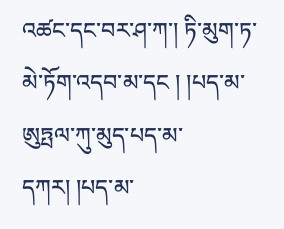འཚང་དང་བར་ཤ་ཀ་། ཏི་མུག་ཏ་མེ་ཏོག་འདབ་མ་དང ། །པད་མ་ཨུཏྤལ་ཀུ་མུད་པད་མ་དཀར། །པད་མ་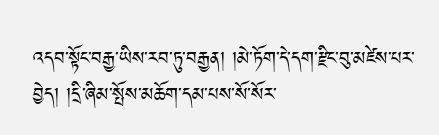འདབ་སྟོང་བརྒྱ་ཡིས་རབ་ཏུ་བརྒྱན། །མེ་ཏོག་དེ་དག་རྫིང་བུ་མཛེས་པར་བྱེད། །དྲི་ཞིམ་སྤོས་མཆོག་དམ་པས་སོ་སོར་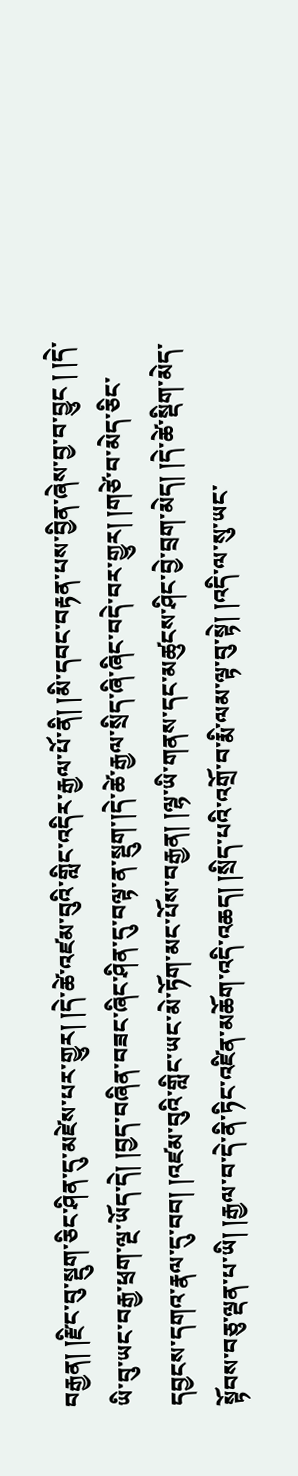བརྒྱན། །རྫིང་བུ་སྡུག་ཅིང་ཤིན་དུ་མཛེས་པར་གྱུར། །དེ་ཚེ་འཛམ་བུའི་གླིང་འདིར་རྒྱལ་པོ་ནི། །མི་དབང་བརྟན་པས་བྱིན་ཞེས་བྱ་བ་བྱུང ། །དེ་ཡི་བུ་ཡང་བརྒྱ་ཕྲག་ལྔ་ཡོད་དེ། །བྱད་བཞིན་བཟང་ཞིང་ཤིན་དུ་བལྟ་ན་སྡུག་།དེ་ཚེ་རྒྱལ་སྲིད་ཞི་ཞིང་བདེ་བར་གྱུར། །གཙེ་བ་མེད་ཅིང་དབྱངས་དགའ་རྣལ་དུ་བབ། །འཛམ་བུའི་གླིང་ཡང་མེ་ཏོག་མང་པོས་བརྒྱན། །ལྷ་ཡི་གནས་དང་མཚུངས་ཤིང་བྱེ་བྲག་མེད། །དེ་ཚེ་སྡིག་མེད་སྟོབས་བཅུ་ལྡན་པ་ཡི། །རྒྱལ་བ་དེ་ནི་ཏིང་འཛིན་མཆོག་འདི་འཆད། །སྲིད་པའི་འགྲོ་བ་རྨི་ལམ་ལྟ་བུ་སྟེ། །འདི་ལ་སུ་ཡང་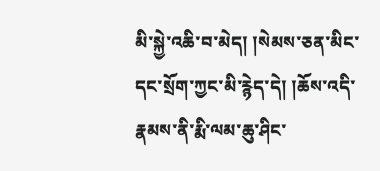མི་སྐྱེ་འཆི་བ་མེད། །སེམས་ཅན་མིང་དང་སྲོག་ཀྱང་མི་རྙེད་དེ། །ཆོས་འདི་རྣམས་ནི་རྨི་ལམ་ཆུ་ཤིང་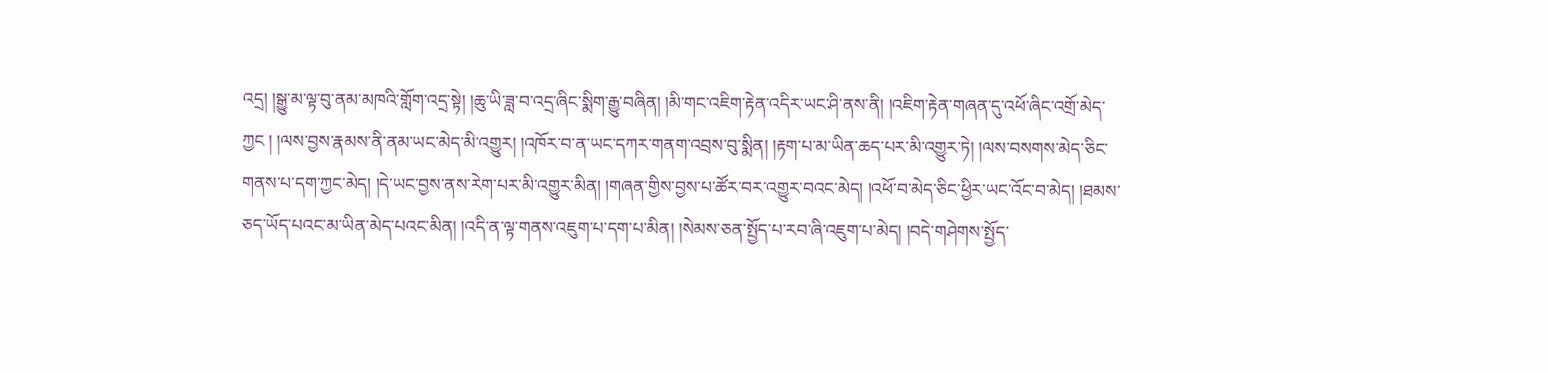འདྲ། །སྒྱུ་མ་ལྟ་བུ་ནམ་མཁའི་གློག་འདྲ་སྟེ། །ཆུ་ཡི་ཟླ་བ་འདྲ་ཞིང་སྨིག་རྒྱུ་བཞིན། །མི་གང་འཇིག་རྟེན་འདིར་ཡང་ཤི་ནས་ནི། །འཇིག་རྟེན་གཞན་དུ་འཕོ་ཞིང་འགྲོ་མེད་ཀྱང ། །ལས་བྱས་རྣམས་ནི་ནམ་ཡང་མེད་མི་འགྱུར། །འཁོར་བ་ན་ཡང་དཀར་གནག་འབྲས་བུ་སྨིན། །རྟག་པ་མ་ཡིན་ཆད་པར་མི་འགྱུར་ཏེ། །ལས་བསགས་མེད་ཅིང་གནས་པ་དག་ཀྱང་མེད། །དེ་ཡང་བྱས་ནས་རེག་པར་མི་འགྱུར་མིན། །གཞན་གྱིས་བྱས་པ་ཚོར་བར་འགྱུར་བའང་མེད། །འཕོ་བ་མེད་ཅིང་ཕྱིར་ཡང་འོང་བ་མེད། །ཐམས་ཅད་ཡོད་པའང་མ་ཡིན་མེད་པའང་མིན། །འདི་ན་ལྟ་གནས་འཇུག་པ་དག་པ་མིན། །སེམས་ཅན་སྤྱོད་པ་རབ་ཞི་འཇུག་པ་མེད། །བདེ་གཤེགས་སྤྱོད་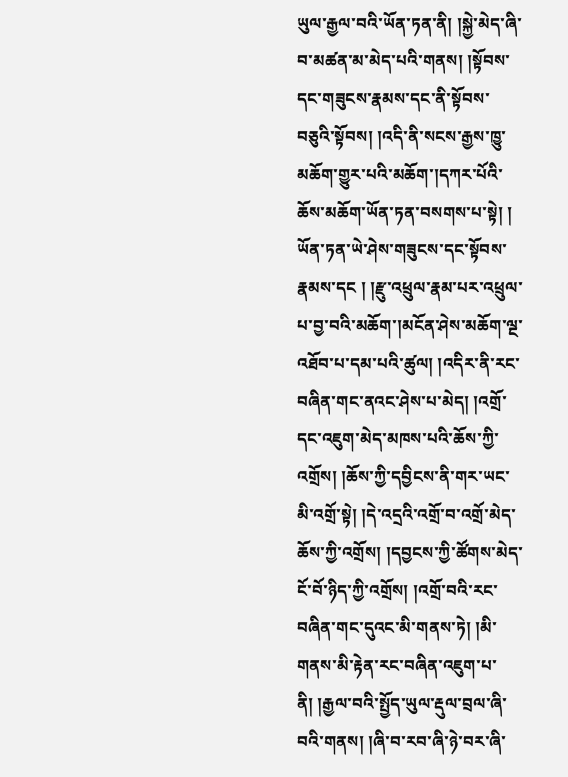ཡུལ་རྒྱལ་བའི་ཡོན་ཏན་ནི། །སྐྱེ་མེད་ཞི་བ་མཚན་མ་མེད་པའི་གནས། །སྟོབས་དང་གཟུངས་རྣམས་དང་ནི་སྟོབས་བཅུའི་སྟོབས། །འདི་ནི་སངས་རྒྱས་ཁྱུ་མཆོག་གྱུར་པའི་མཆོག་།དཀར་པོའི་ཆོས་མཆོག་ཡོན་ཏན་བསགས་པ་སྟེ། །
ཡོན་ཏན་ཡེ་ཤེས་གཟུངས་དང་སྟོབས་རྣམས་དང ། །རྫུ་འཕྲུལ་རྣམ་པར་འཕྲུལ་པ་བྱ་བའི་མཆོག་།མངོན་ཤེས་མཆོག་ལྔ་འཐོབ་པ་དམ་པའི་ཚུལ། །འདིར་ནི་རང་བཞིན་གང་ནའང་ཤེས་པ་མེད། །འགྲོ་དང་འཇུག་མེད་མཁས་པའི་ཆོས་ཀྱི་འགྲོས། །ཆོས་ཀྱི་དབྱིངས་ནི་གར་ཡང་མི་འགྲོ་སྟེ། །དེ་འདྲའི་འགྲོ་བ་འགྲོ་མེད་ཆོས་ཀྱི་འགྲོས། །དབྱངས་ཀྱི་ཚོགས་མེད་ངོ་བོ་ཉིད་ཀྱི་འགྲོས། །འགྲོ་བའི་རང་བཞིན་གང་དུའང་མི་གནས་ཏེ། །མི་གནས་མི་རྟེན་རང་བཞིན་འཇུག་པ་ནི། །རྒྱལ་བའི་སྤྱོད་ཡུལ་རྡུལ་བྲལ་ཞི་བའི་གནས། །ཞི་བ་རབ་ཞི་ཉེ་བར་ཞི་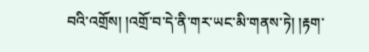བའི་འགྲོས། །འགྲོ་བ་དེ་ནི་གར་ཡང་མི་གནས་ཏེ། །རྟག་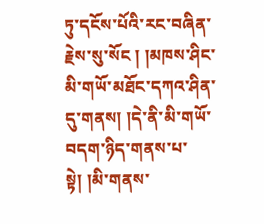ཏུ་དངོས་པོའི་རང་བཞིན་རྗེས་སུ་སོང ། །མཁས་ཤིང་མི་གཡོ་མཐོང་དཀའ་ཤིན་དུ་གནས། །དེ་ནི་མི་གཡོ་བདག་ཉིད་གནས་པ་སྟེ། །མི་གནས་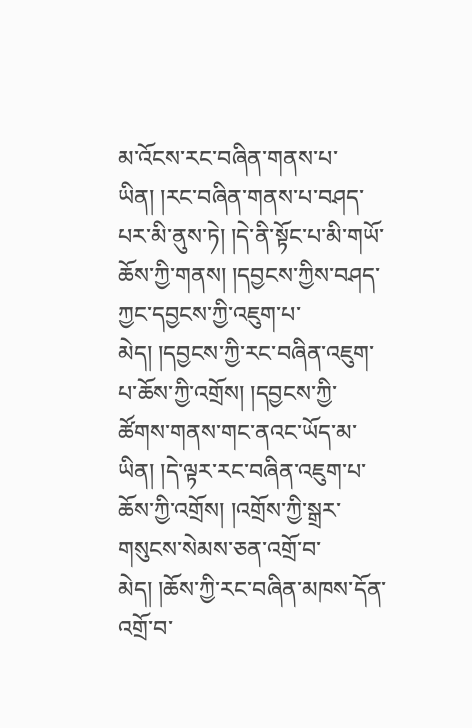མ་འོངས་རང་བཞིན་གནས་པ་ཡིན། །རང་བཞིན་གནས་པ་བཤད་པར་མི་ནུས་ཏེ། །དེ་ནི་སྟོང་པ་མི་གཡོ་ཆོས་ཀྱི་གནས། །དབྱངས་ཀྱིས་བཤད་ཀྱང་དབྱངས་ཀྱི་འཇུག་པ་མེད། །དབྱངས་ཀྱི་རང་བཞིན་འཇུག་པ་ཆོས་ཀྱི་འགྲོས། །དབྱངས་ཀྱི་ཚོགས་གནས་གང་ནའང་ཡོད་མ་ཡིན། །དེ་ལྟར་རང་བཞིན་འཇུག་པ་ཆོས་ཀྱི་འགྲོས། །འགྲོས་ཀྱི་སྒྲར་གསུངས་སེམས་ཅན་འགྲོ་བ་མེད། །ཆོས་ཀྱི་རང་བཞིན་མཁས་དོན་འགྲོ་བ་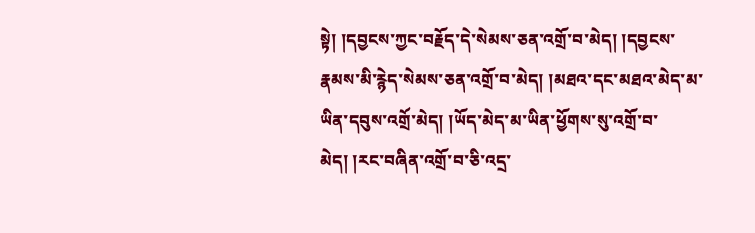སྟེ། །དབྱངས་ཀྱང་བརྗོད་དེ་སེམས་ཅན་འགྲོ་བ་མེད། །དབྱངས་རྣམས་མི་རྙེད་སེམས་ཅན་འགྲོ་བ་མེད། །མཐའ་དང་མཐའ་མེད་མ་ཡིན་དབུས་འགྲོ་མེད། །ཡོད་མེད་མ་ཡིན་ཕྱོགས་སུ་འགྲོ་བ་མེད། །རང་བཞིན་འགྲོ་བ་ཅི་འདྲ་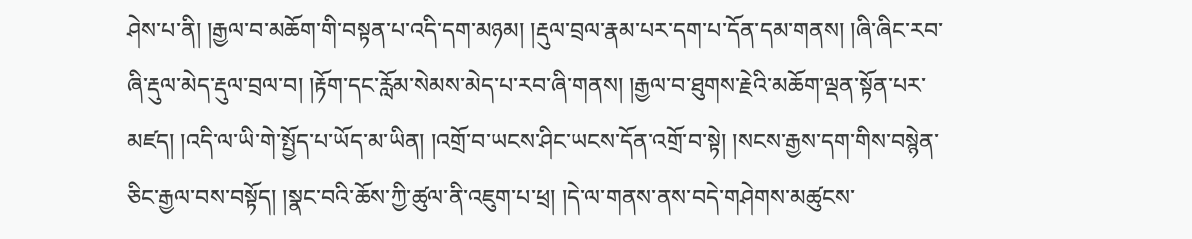ཤེས་པ་ནི། །རྒྱལ་བ་མཆོག་གི་བསྟན་པ་འདི་དག་མཉམ། །རྡུལ་བྲལ་རྣམ་པར་དག་པ་དོན་དམ་གནས། །ཞི་ཞིང་རབ་ཞི་རྡུལ་མེད་རྡུལ་བྲལ་བ། །རྟོག་དང་རློམ་སེམས་མེད་པ་རབ་ཞི་གནས། །རྒྱལ་བ་ཐུགས་རྗེའི་མཆོག་ལྡན་སྟོན་པར་མཛད། །འདི་ལ་ཡི་གེ་སྤྱོད་པ་ཡོད་མ་ཡིན། །འགྲོ་བ་ཡངས་ཤིང་ཡངས་དོན་འགྲོ་བ་སྟེ། །སངས་རྒྱས་དག་གིས་བསྙེན་ཅིང་རྒྱལ་བས་བསྟོད། །སྣང་བའི་ཆོས་ཀྱི་ཚུལ་ནི་འཇུག་པ་ཕྲ། །དེ་ལ་གནས་ནས་བདེ་གཤེགས་མཚུངས་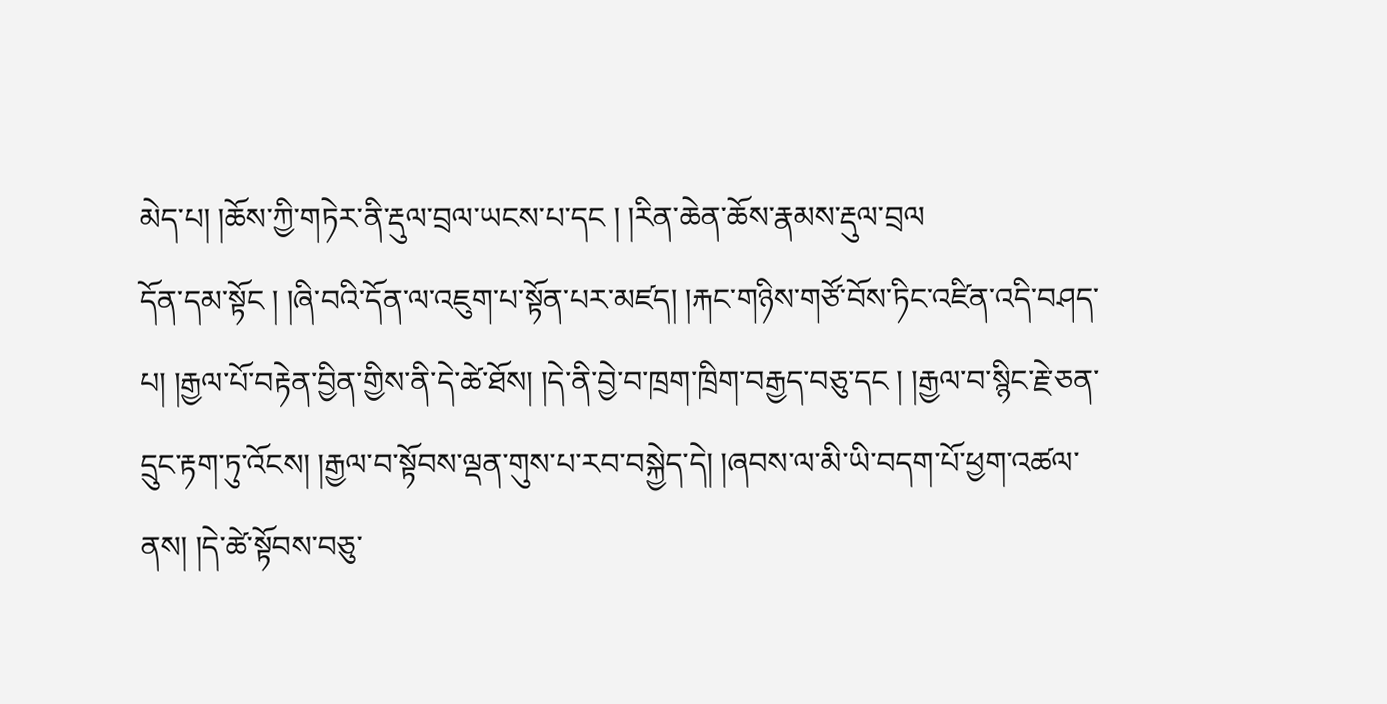མེད་པ། །ཆོས་ཀྱི་གཏེར་ནི་རྡུལ་བྲལ་ཡངས་པ་དང ། །རིན་ཆེན་ཆོས་རྣམས་རྡུལ་བྲལ
དོན་དམ་སྟོང ། །ཞི་བའི་དོན་ལ་འཇུག་པ་སྟོན་པར་མཛད། །རྐང་གཉིས་གཙོ་བོས་ཏིང་འཛིན་འདི་བཤད་པ། །རྒྱལ་པོ་བརྟེན་བྱིན་གྱིས་ནི་དེ་ཚེ་ཐོས། །དེ་ནི་བྱེ་བ་ཁྲག་ཁྲིག་བརྒྱད་བཅུ་དང ། །རྒྱལ་བ་སྙིང་རྗེ་ཅན་དྲུང་རྟག་ཏུ་འོངས། །རྒྱལ་བ་སྟོབས་ལྡན་གུས་པ་རབ་བསྐྱེད་དེ། །ཞབས་ལ་མི་ཡི་བདག་པོ་ཕྱག་འཚལ་ནས། །དེ་ཚེ་སྟོབས་བཅུ་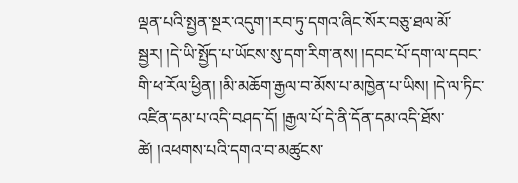ལྡན་པའི་སྤྱན་སྔར་འདུག་།རབ་ཏུ་དགའ་ཞིང་སོར་བཅུ་ཐལ་མོ་སྦྱར། །དེ་ཡི་སྤྱོད་པ་ཡོངས་སུ་དག་རིག་ནས། །དབང་པོ་དག་ལ་དབང་གི་ཕ་རོལ་ཕྱིན། །མི་མཆོག་རྒྱལ་བ་མོས་པ་མཁྱེན་པ་ཡིས། །དེ་ལ་ཏིང་འཛིན་དམ་པ་འདི་བཤད་དོ། །རྒྱལ་པོ་དེ་ནི་དོན་དམ་འདི་ཐོས་ཚེ། །འཕགས་པའི་དགའ་བ་མཚུངས་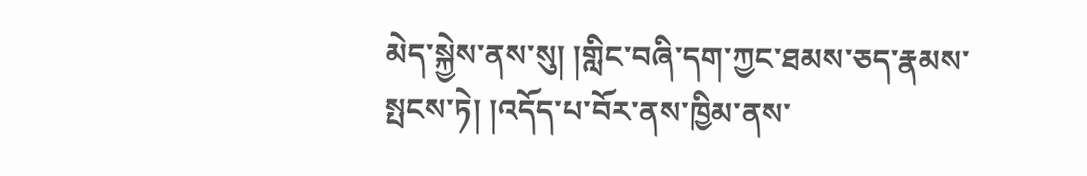མེད་སྐྱེས་ནས་སུ། །གླིང་བཞི་དག་ཀྱང་ཐམས་ཅད་རྣམས་སྤངས་ཏེ། །འདོད་པ་བོར་ནས་ཁྱིམ་ནས་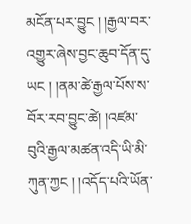མངོན་པར་བྱུང ། །རྒྱལ་བར་འགྱུར་ཞེས་བྱང་ཆུབ་དོན་དུ་ཡང ། །ནམ་ཚེ་རྒྱལ་པོས་ས་བོར་རབ་བྱུང་ཚེ། །འཛམ་བུའི་རྒྱལ་མཚན་འདི་ཡི་མི་ཀུན་ཀྱང ། །འདོད་པའི་ཡོན་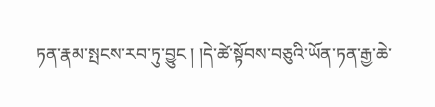ཏན་རྣམ་སྤངས་རབ་ཏུ་བྱུང ། །དེ་ཚེ་སྟོབས་བཅུའི་ཡོན་ཏན་རྒྱ་ཆེ་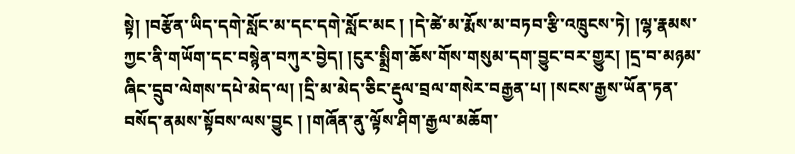སྟེ། །བརྩོན་ཡིད་དགེ་སློང་མ་དང་དགེ་སློང་མང ། །དེ་ཚེ་མ་རྨོས་མ་བཏབ་རྩི་འཁྲུངས་ཏེ། །ལྷ་རྣམས་ཀྱང་ནི་གཡོག་དང་བསྙེན་བཀུར་བྱེད། །ངུར་སྨྲིག་ཆོས་གོས་གསུམ་དག་བྱུང་བར་གྱུར། །དྲ་བ་མཉམ་ཞིང་དྲུབ་ལེགས་དཔེ་མེད་ལ། །དྲི་མ་མེད་ཅིང་རྡུལ་བྲལ་གསེར་བརྒྱན་པ། །སངས་རྒྱས་ཡོན་ཏན་བསོད་ནམས་སྟོབས་ལས་བྱུང ། །གཞོན་ནུ་ལྟོས་ཤིག་རྒྱལ་མཆོག་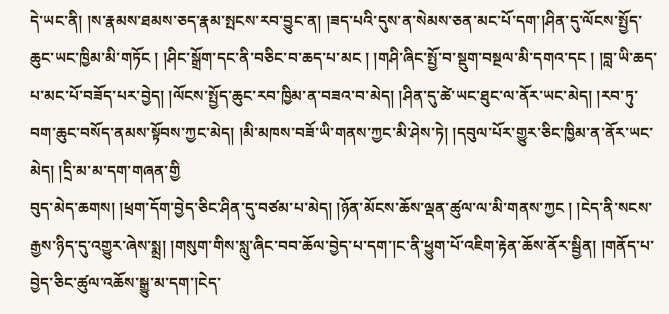དེ་ཡང་ནི། །ས་རྣམས་ཐམས་ཅད་རྣམ་སྤངས་རབ་བྱུང་ན། །ཟད་པའི་དུས་ན་སེམས་ཅན་མང་པོ་དག་།ཤིན་དུ་ལོངས་སྤྱོད་ཆུང་ཡང་ཁྱིམ་མི་གཏོང ། །ཤིང་སྒྲོག་དང་ནི་བཅིང་བ་ཆད་པ་མང ། །གཤི་ཞིང་སྤྱོ་བ་སྡུག་བསྔལ་མི་དགའ་དང ། །བླ་ཡི་ཆད་པ་མང་པོ་བཟོད་པར་བྱེད། །ལོངས་སྤྱོད་ཆུང་རབ་ཁྱིམ་ན་བཟའ་བ་མེད། །ཤིན་དུ་ཚེ་ཡང་ཐུང་ལ་ནོར་ཡང་མེད། །རབ་ཏུ་བག་ཆུང་བསོད་ནམས་སྟོབས་ཀྱང་མེད། །མི་མཁས་བཟོ་ཡི་གནས་ཀྱང་མི་ཤེས་ཏེ། །དབུལ་པོར་གྱུར་ཅིང་ཁྱིམ་ན་ནོར་ཡང་མེད། །དྲི་མ་མ་དག་གཞན་གྱི
བུད་མེད་ཆགས། །ཕྲག་དོག་བྱེད་ཅིང་ཤིན་དུ་བཙམ་པ་མེད། །ཉོན་མོངས་ཆོས་ལྡན་ཚུལ་ལ་མི་གནས་ཀྱང ། །ངེད་ནི་སངས་རྒྱས་ཉིད་དུ་འགྱུར་ཞེས་སྨྲ། །གསུག་གིས་སླུ་ཞིང་བབ་ཆོལ་བྱེད་པ་དག་།ང་ནི་ཕྱུག་པོ་འཇིག་རྟེན་ཆོས་ནོར་སྦྱིན། །གནོད་པ་བྱེད་ཅིང་ཚུལ་འཆོས་སྒྱུ་མ་དག་།ངེད་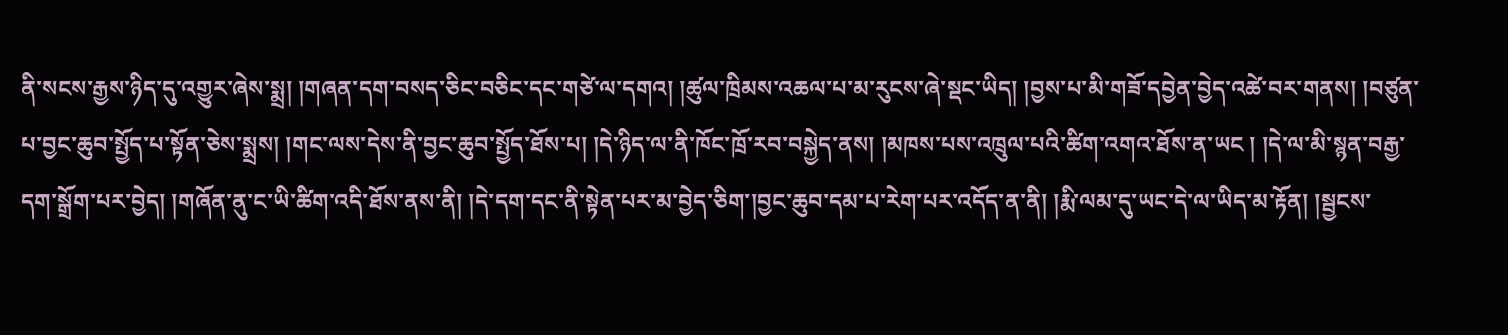ནི་སངས་རྒྱས་ཉིད་དུ་འགྱུར་ཞེས་སྨྲ། །གཞན་དག་བསད་ཅིང་བཅིང་དང་གཙེ་ལ་དགའ། །ཚུལ་ཁྲིམས་འཆལ་པ་མ་རུངས་ཞེ་སྡང་ཡིད། །བྱས་པ་མི་གཟོ་དབྱེན་བྱེད་འཚེ་བར་གནས། །བཙུན་པ་བྱང་ཆུབ་སྤྱོད་པ་སྟོན་ཅེས་སྨྲས། །གང་ལས་དེས་ནི་བྱང་ཆུབ་སྤྱོད་ཐོས་པ། །དེ་ཉིད་ལ་ནི་ཁོང་ཁྲོ་རབ་བསྐྱེད་ནས། །མཁས་པས་འཁྲུལ་པའི་ཚིག་འགའ་ཐོས་ན་ཡང ། །དེ་ལ་མི་སྙན་བརྒྱ་དག་སྒྲོག་པར་བྱེད། །གཞོན་ནུ་ང་ཡི་ཚིག་འདི་ཐོས་ནས་ནི། །དེ་དག་དང་ནི་སྟེན་པར་མ་བྱེད་ཅིག་།བྱང་ཆུབ་དམ་པ་རེག་པར་འདོད་ན་ནི། །རྨི་ལམ་དུ་ཡང་དེ་ལ་ཡིད་མ་རྟོན། །སྦྱངས་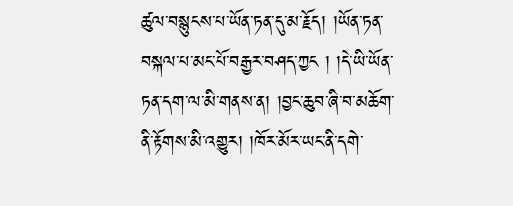ཚུལ་བསྙུངས་པ་ཡོན་ཏན་དུ་མ་རྗོད། །ཡོན་ཏན་བསྐལ་པ་མང་པོ་བརྒྱར་བཤད་ཀྱང ། །དེ་ཡི་ཡོན་ཏན་དག་ལ་མི་གནས་ན། །བྱང་ཆུབ་ཞི་བ་མཆོག་ནི་རྟོགས་མི་འགྱུར། །ཁོར་མོར་ཡང་ནི་དགེ་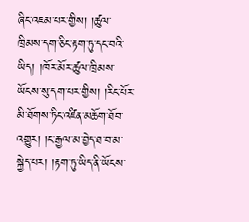ཞིང་འཇམ་པར་གྱིས། །ཚུལ་ཁྲིམས་དག་ཅིང་རྟག་ཏུ་དང་བའི་ཡིད། །ཁོར་མོར་ཚུལ་ཁྲིམས་ཡོངས་སུ་དག་པར་གྱིས། །རིང་པོར་མི་ཐོགས་ཏིང་འཛིན་མཆོག་ཐོབ་འགྱུར། །ང་རྒྱལ་མ་བྱེད་ཐ་བ་མ་སྐྱེད་པར། །རྟག་ཏུ་ཡིད་ནི་ཡོངས་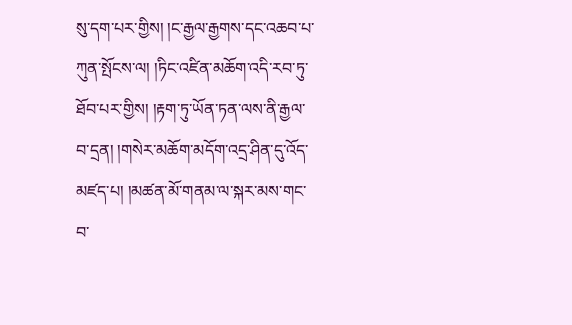སུ་དག་པར་གྱིས། །ང་རྒྱལ་རྒྱགས་དང་འཆབ་པ་ཀུན་སྤོངས་ལ། །ཏིང་འཛིན་མཆོག་འདི་རབ་ཏུ་ཐོབ་པར་གྱིས། །རྟག་ཏུ་ཡོན་ཏན་ལས་ནི་རྒྱལ་བ་དྲན། །གསེར་མཆོག་མདོག་འདྲ་ཤིན་དུ་འོད་མཛད་པ། །མཚན་མོ་གནམ་ལ་སྐར་མས་གང་བ་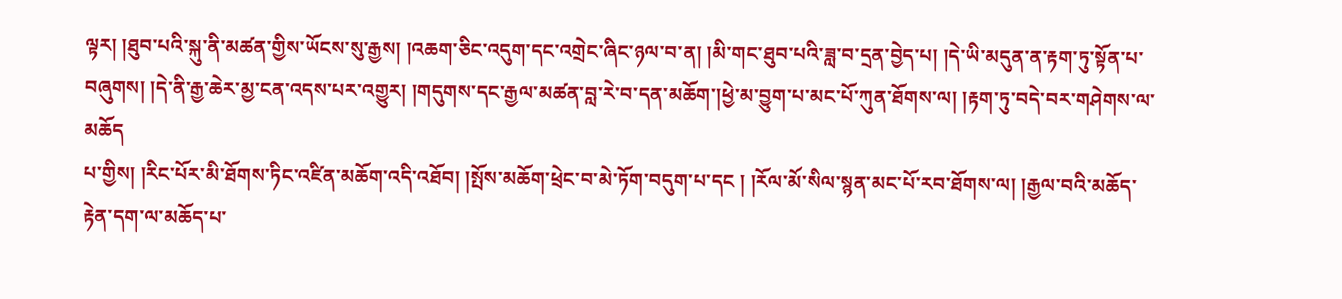ལྟར། །ཐུབ་པའི་སྐུ་ནི་མཚན་གྱིས་ཡོངས་སུ་རྒྱས། །འཆག་ཅིང་འདུག་དང་འགྲེང་ཞིང་ཉལ་བ་ན། །མི་གང་ཐུབ་པའི་ཟླ་བ་དྲན་བྱེད་པ། །དེ་ཡི་མདུན་ན་རྟག་ཏུ་སྟོན་པ་བཞུགས། །དེ་ནི་རྒྱ་ཆེར་མྱ་ངན་འདས་པར་འགྱུར། །གདུགས་དང་རྒྱལ་མཚན་བླ་རེ་བ་དན་མཆོག་།ཕྱེ་མ་བྱུག་པ་མང་པོ་ཀུན་ཐོགས་ལ། །རྟག་ཏུ་བདེ་བར་གཤེགས་ལ་མཆོད
པ་གྱིས། །རིང་པོར་མི་ཐོགས་ཏིང་འཛིན་མཆོག་འདི་འཐོབ། །སྤོས་མཆོག་ཕྲེང་བ་མེ་ཏོག་བདུག་པ་དང ། །རོལ་མོ་སིལ་སྙན་མང་པོ་རབ་ཐོགས་ལ། །རྒྱལ་བའི་མཆོད་རྟེན་དག་ལ་མཆོད་པ་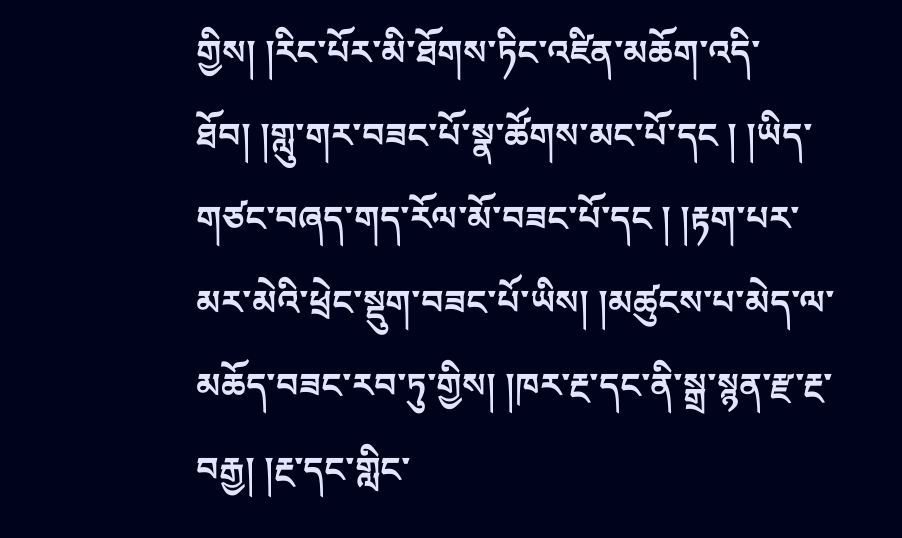གྱིས། །རིང་པོར་མི་ཐོགས་ཏིང་འཛིན་མཆོག་འདི་ཐོབ། །གླུ་གར་བཟང་པོ་སྣ་ཚོགས་མང་པོ་དང ། །ཡིད་གཙང་བཞད་གད་རོལ་མོ་བཟང་པོ་དང ། །རྟག་པར་མར་མེའི་ཕྲེང་སྡུག་བཟང་པོ་ཡིས། །མཚུངས་པ་མེད་ལ་མཆོད་བཟང་རབ་ཏུ་གྱིས། །ཁར་རྔ་དང་ནི་སྒྲ་སྙན་རྫ་རྔ་བརྒྱ། །རྔ་དང་གླིང་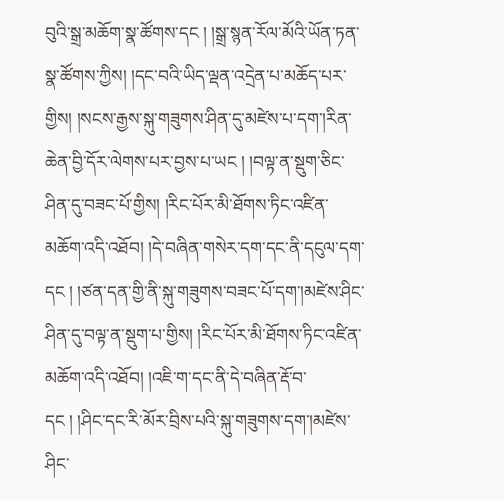བུའི་སྒྲ་མཆོག་སྣ་ཚོགས་དང ། །སྒྲ་སྙན་རོལ་མོའི་ཡོན་ཏན་སྣ་ཚོགས་ཀྱིས། །དང་བའི་ཡིད་ལྡན་འདྲེན་པ་མཆོད་པར་གྱིས། །སངས་རྒྱས་སྐུ་གཟུགས་ཤིན་དུ་མཛེས་པ་དག་།རིན་ཆེན་བྱི་དོར་ལེགས་པར་བྱས་པ་ཡང ། །བལྟ་ན་སྡུག་ཅིང་ཤིན་དུ་བཟང་པོ་གྱིས། །རིང་པོར་མི་ཐོགས་ཏིང་འཛིན་མཆོག་འདི་འཐོབ། །དེ་བཞིན་གསེར་དག་དང་ནི་དངུལ་དག་དང ། །ཙན་དན་གྱི་ནི་སྐུ་གཟུགས་བཟང་པོ་དག་།མཛེས་ཤིང་ཤིན་དུ་བལྟ་ན་སྡུག་པ་གྱིས། །རིང་པོར་མི་ཐོགས་ཏིང་འཛིན་མཆོག་འདི་འཐོབ། །འཇི་ག་དང་ནི་དེ་བཞིན་རྡོ་བ་དང ། །ཤིང་དང་རི་མོར་བྲིས་པའི་སྐུ་གཟུགས་དག་།མཛེས་ཤིང་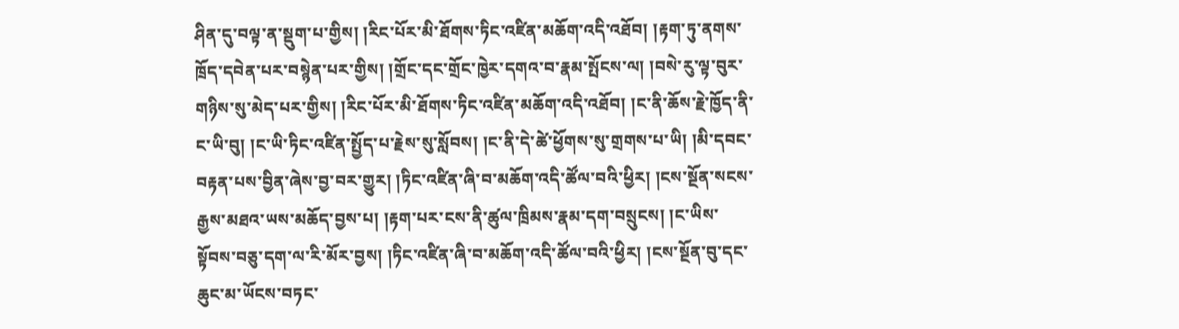ཤིན་དུ་བལྟ་ན་སྡུག་པ་གྱིས། །རིང་པོར་མི་ཐོགས་ཏིང་འཛིན་མཆོག་འདི་འཐོབ། །རྟག་ཏུ་ནགས་ཁྲོད་དབེན་པར་བསྙེན་པར་གྱིས། །གྲོང་དང་གྲོང་ཁྱེར་དགའ་བ་རྣམ་སྤོངས་ལ། །བསེ་རུ་ལྟ་བུར་གཉིས་སུ་མེད་པར་གྱིས། །རིང་པོར་མི་ཐོགས་ཏིང་འཛིན་མཆོག་འདི་འཐོབ། །ང་ནི་ཆོས་རྗེ་ཁྱོད་ནི་ང་ཡི་བུ། །ང་ཡི་ཏིང་འཛིན་སྤྱོད་པ་རྗེས་སུ་སློབས། །ང་ནི་དེ་ཚེ་ཕྱོགས་སུ་གྲགས་པ་ཡི། །མི་དབང་བརྟན་པས་བྱིན་ཞེས་བྱ་བར་གྱུར། །ཏིང་འཛིན་ཞི་བ་མཆོག་འདི་ཚོལ་བའི་ཕྱིར། །ངས་སྔོན་སངས་རྒྱས་མཐའ་ཡས་མཆོད་བྱས་པ། །རྟག་པར་ངས་ནི་ཚུལ་ཁྲིམས་རྣམ་དག་བསྲུངས། །ང་ཡིས་སྟོབས་བཅུ་དག་ལ་རི་མོར་བྱས། །ཏིང་འཛིན་ཞི་བ་མཆོག་འདི་ཚོལ་བའི་ཕྱིར། །ངས་སྔོན་བུ་དང་ཆུང་མ་ཡོངས་བཏང་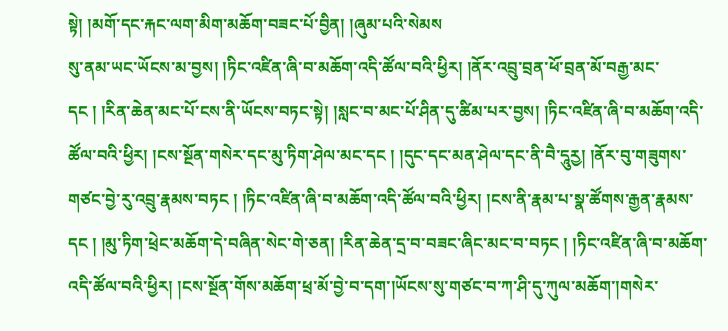སྟེ། །མགོ་དང་རྐང་ལག་མིག་མཆོག་བཟང་པོ་བྱིན། །ཞུམ་པའི་སེམས
སུ་ནམ་ཡང་ཡོངས་མ་བྱས། །ཏིང་འཛིན་ཞི་བ་མཆོག་འདི་ཚོལ་བའི་ཕྱིར། །ནོར་འབྲུ་བྲན་ཕོ་བྲན་མོ་བརྒྱ་མང་དང ། །རིན་ཆེན་མང་པོ་ངས་ནི་ཡོངས་བཏང་སྟེ། །སླང་བ་མང་པོ་ཤིན་དུ་ཚིམ་པར་བྱས། །ཏིང་འཛིན་ཞི་བ་མཆོག་འདི་ཚོལ་བའི་ཕྱིར། །ངས་སྔོན་གསེར་དང་མུ་ཏིག་ཤེལ་མང་དང ། །དུང་དང་མན་ཤེལ་དང་ནི་བཻ་དཱུརྱ། །ནོར་བུ་གཟུགས་གཙང་བྱེ་རུ་འབྲུ་རྣམས་བཏང ། །ཏིང་འཛིན་ཞི་བ་མཆོག་འདི་ཚོལ་བའི་ཕྱིར། །ངས་ནི་རྣམ་པ་སྣ་ཚོགས་རྒྱན་རྣམས་དང ། །མུ་ཏིག་ཕྲེང་མཆོག་དེ་བཞིན་སེང་གེ་ཅན། །རིན་ཆེན་དྲ་བ་བཟང་ཞིང་མང་བ་བཏང ། །ཏིང་འཛིན་ཞི་བ་མཆོག་འདི་ཚོལ་བའི་ཕྱིར། །ངས་སྔོན་གོས་མཆོག་ཕྲ་མོ་བྱེ་བ་དག་།ཡོངས་སུ་གཙང་བ་ཀ་ཤི་དུ་ཀུལ་མཆོག་།གསེར་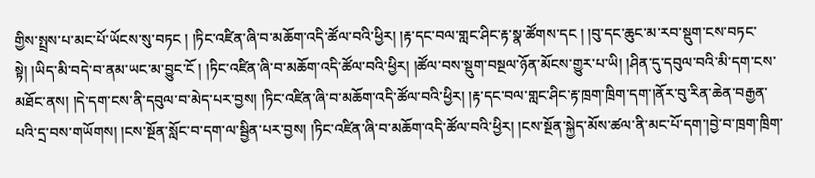གྱིས་སྤྲས་པ་མང་པོ་ཡོངས་སུ་བཏང ། །ཏིང་འཛིན་ཞི་བ་མཆོག་འདི་ཚོལ་བའི་ཕྱིར། །རྟ་དང་བལ་གླང་ཤིང་རྟ་སྣ་ཚོགས་དང ། །བུ་དང་ཆུང་མ་རབ་སྡུག་ངས་བཏང་སྟེ། །ཡིད་མི་བདེ་བ་ནམ་ཡང་མ་བྱུང་ངོ ། །ཏིང་འཛིན་ཞི་བ་མཆོག་འདི་ཚོལ་བའི་ཕྱིར། །ཚོལ་བས་སྡུག་བསྔལ་ཉོན་མོངས་གྱུར་པ་ཡི། །ཤིན་དུ་དབུལ་བའི་མི་དག་ངས་མཐོང་ནས། །དེ་དག་ངས་ནི་དབུལ་བ་མེད་པར་བྱས། །ཏིང་འཛིན་ཞི་བ་མཆོག་འདི་ཚོལ་བའི་ཕྱིར། །རྟ་དང་བལ་གླང་ཤིང་རྟ་ཁྲག་ཁྲིག་དག་།ནོར་བུ་རིན་ཆེན་བརྒྱན་པའི་དྲ་བས་གཡོགས། །ངས་སྔོན་སློང་བ་དག་ལ་སྦྱིན་པར་བྱས། །ཏིང་འཛིན་ཞི་བ་མཆོག་འདི་ཚོལ་བའི་ཕྱིར། །ངས་སྔོན་སྐྱེད་མོས་ཚལ་ནི་མང་པོ་དག་།བྱེ་བ་ཁྲག་ཁྲིག་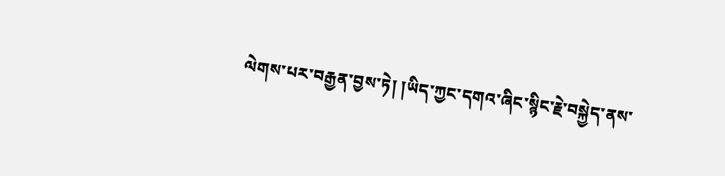ལེགས་པར་བརྒྱན་བྱས་ཏེ། །ཡིད་ཀྱང་དགའ་ཞིང་སྙིང་རྗེ་བསྐྱེད་ནས་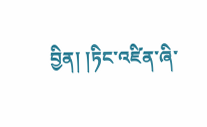བྱིན། །ཏིང་འཛིན་ཞི་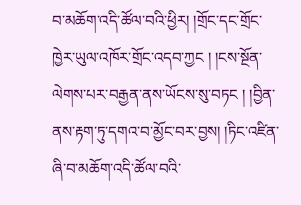བ་མཆོག་འདི་ཚོལ་བའི་ཕྱིར། །གྲོང་དང་གྲོང་ཁྱེར་ཡུལ་འཁོར་གྲོང་འདབ་ཀྱང ། །ངས་སྔོན་ལེགས་པར་བརྒྱན་ནས་ཡོངས་སུ་བཏང ། །བྱིན་ནས་རྟག་ཏུ་དགའ་བ་མྱོང་བར་བྱས། །ཏིང་འཛིན་ཞི་བ་མཆོག་འདི་ཚོལ་བའི་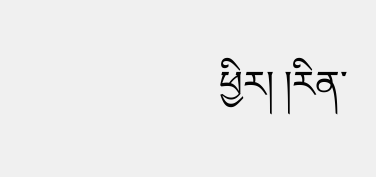ཕྱིར། །རིན་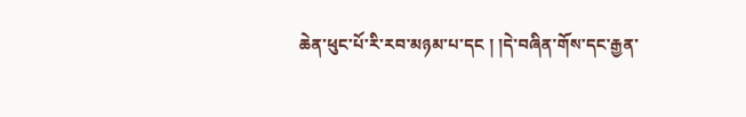ཆེན་ཕུང་པོ་རི་རབ་མཉམ་པ་དང ། །དེ་བཞིན་གོས་དང་རྒྱན་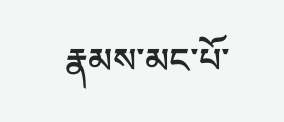རྣམས་མང་པོ་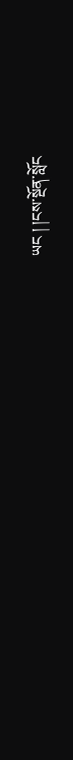ཡང ། །ངས་སྔོན་སློང